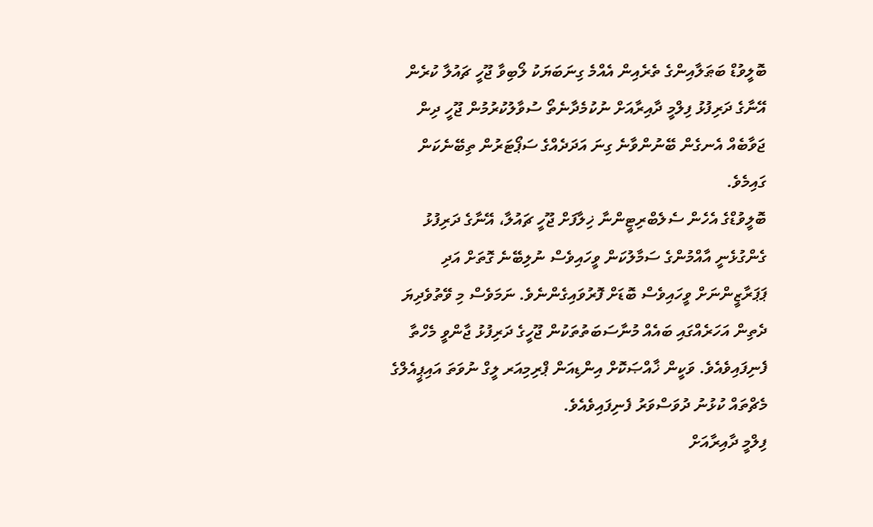ބޮލީވުޑް ބަޠަލާއިންގެ ތެރެއިން އެއްމެ ގިނަބަޔަކު ލޯބިވާ ޖޫހީ ޗައުލާ ކުރެން އޭނާގެ ދަރިފުޅު ފިލްމީ ދާއިރާއަށް ނުކުމެދާނެތޯ ސުވާލުކުރުމުން ޖޫހީ ދިން ޖަވާބެއް އެނގެން ބޭނުންވާނެ ގިނަ އަދަދެއްގެ ސަޕޯޓަރުން ތިބޭނެކަން ގައިމެވެ.
ބޮލީވުޑްގެ އެހެން ސެލެބްރިޓީންނާ ޚިލާފަށް ޖޫހީ ޗައުލާ، އޭނާގެ ދަރިފުޅު ގެންގުޅެނީ އާއްމުންގެ ސަމާލުކަން ވީހައިވެސް ނުލިބޭނެ ގޮތަށް އަދި ޕަޕަރާޒީންނަށް ވީހައިވެސް ބޮޑަށް ފޮރުވައިގެންނެވެ. ނަމަވެސް މި ވޭތުވެދިޔަ ދެތިން އަހަރެއްގައި ބައެއް މުނާސަބަތުތަކުން ޖޫހީގެ ދަރިފުޅު ޖާންވީ މެހްތާ ފެނިފައިވެއެވެ. ވަކީން ޚާއްޞަކޮށް އިންޑިއަން ޕްރިމިއަރ ލީގް ނުވަތަ އައިޕީއެލްގެ މެޗްތައް ކުޅުނު ދުވަސްވަރު ފެނިފައިވެއެވެ.
ފިލްމީ ދާއިރާއަށް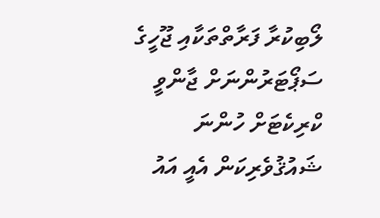ލޯބިކުރާ ފަރާތްތަކާއި ޖޫހީގެ ސަޕޯޓަރުންނަށް ޖާންވީ ކްރިކެޓަށް ހުންނަ ޝައުޤުވެރިކަން އެއީ އައު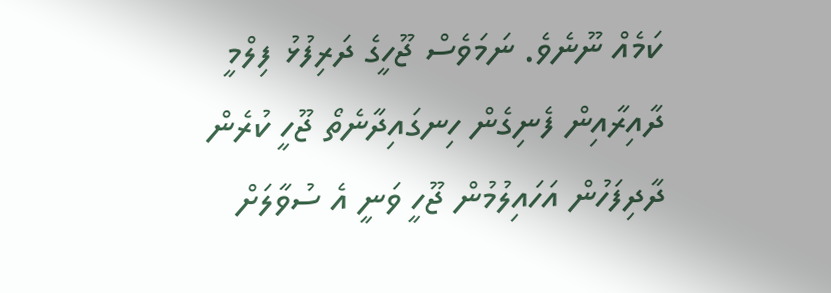ކަމެއް ނޫނެވެ. ނަމަވެސް ޖޫހީގެ ދަރިފުޅު ފިލްމީ ދާއިރާއިން ފެނިގެން ހިނގައިދާނެތޯ ޖޫހީ ކުރެން ދާދިފަހުން އަހައިލުމުން ޖޫހީ ވަނީ އެ ސުވާލަށް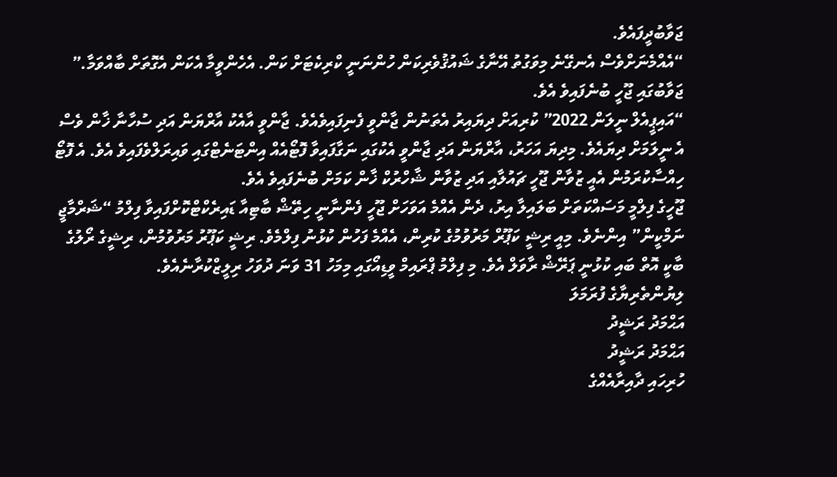ޖަވާބުދީފައެވެ.
“އެއްމެނަށްވެސް އެނގޭނެ މިވަގުތު އޭނާގެ ޝައުޤުވެރިކަން ހުންނަނީ ކްރިކެޓަށް ކަން. އެހެންވީމާ އެކަން އެގޮތަށް ބާއްވަމާ.” ޖަވާބުގައި ޖޫހީ ބުނެފައިވެ އެވެ.
“އައިޕީއެލް ނީލަން 2022” ކުރިއަށް ދިޔައިރު އެތަނުން ޖާންވީ ފެނިފައިވެއެވެ. ޖާންވީ އާއެކު އާރްޔަން އަދި ސުހާނާ ޚާން ވެސް އެ ނީލަމަށް ދިޔައެވެ. މިދިޔަ އަހަރު، އާރްޔަން އަދި ޖާންވީ އެކުގައި ނަގާފައިވާ ފޮޓޯއެއް އިންޓަނެޓްގައި ވައިރަލްވެފައިވެ އެވެ. އެ ފޮޓޯ ހިއްސާކުރަމުން އެއީ ޒުވާން ޖޫހީ ޗައުލާއި އަދި ޒުވާން ޝާހްރުކް ޚާން ކަމަށް ބުނެފައިވެ އެވެ.
ޖޫހީގެ ފިލްމީ މަސައްކަތަށް ބަލައިލާ އިރު، ދެން އެއްމެ އަވަހަށް ޖޫހީ ފެންނާނީ ހިތޭޝް ބާޓިއާ ޑައިރެކްޓްކޮށްފައިވާ ފިލްމު “ޝަރްމާޖީ ނަމްކީން” އިންނެވެ. މިއީ ރިޝީ ކަޕޫރް މަރުވުމުގެ ކުރިން، އެއްމެ ފަހުން ކުޅުނު ފިލްމެވެ. ރިޝީ ކަޕޫރު މަރުވުމުން، ރިޝީގެ ރޯލުގެ ބާކީ އޮތް ބައި ކުޅުނީ ޕަރޭޝް ރާވަލް އެވެ. މި ފިލްމު ޕްރައިމް ވީޑިއޯގައި މިމަހު 31 ވަނަ ދުވަހު ރިލީޒްކުރާނެއެވެ.
ލިޔުންތެރިޔާގެ ފުރަމަލަ
އަޙްމަދު ރަޝީދު
އަޙްމަދު ރަޝީދު
ހުރިހައި ދާއިރާއެއްގެ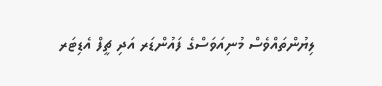ލިޔުންތައްވެސް މުނިއަވަސްގެ ފައުންޑަރ އަދި ޗީފް އެޑިޓަރ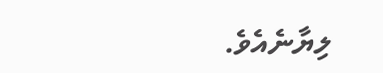ލިޔާނެއެވެ.